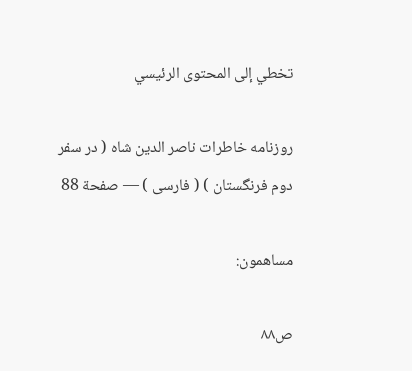تخطي إلى المحتوى الرئيسي

روزنامه خاطرات ناصر الدين شاه ( در سفر دوم فرنگستان ) ( فارسى ) — صفحة 88

مساهمون:

ص٨٨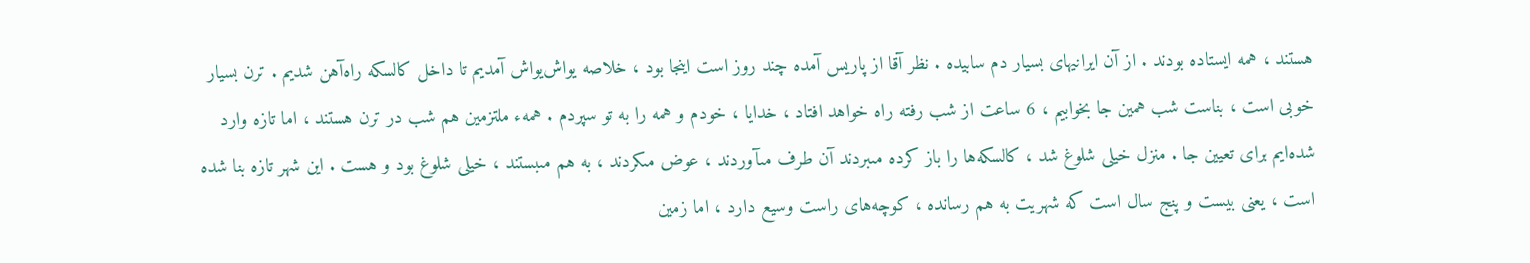هستند ، همه ايستاده بودند . از آن ايرانيهاى بسيار دم سابيده . نظر آقا از پاريس آمده چند روز است اينجا بود ، خلاصه يواش‌يواش آمديم تا داخل كالسكه راه‌آهن شديم . ترن بسيار خوبى است ، بناست شب همين جا بخوابيم ، 6 ساعت از شب رفته راه خواهد افتاد ، خدايا ، خودم و همه را به تو سپردم . همهء ملتزمين هم شب در ترن هستند ، اما تازه وارد شده‌ايم براى تعيين جا . منزل خيلى شلوغ شد ، كالسكه‌ها را باز كرده مىبردند آن طرف مىآوردند ، عوض مىكردند ، به هم مىبستند ، خيلى شلوغ بود و هست . اين شهر تازه بنا شده است ، يعنى بيست و پنج سال است كه شهريت به هم رسانده ، كوچه‌هاى راست وسيع دارد ، اما زمين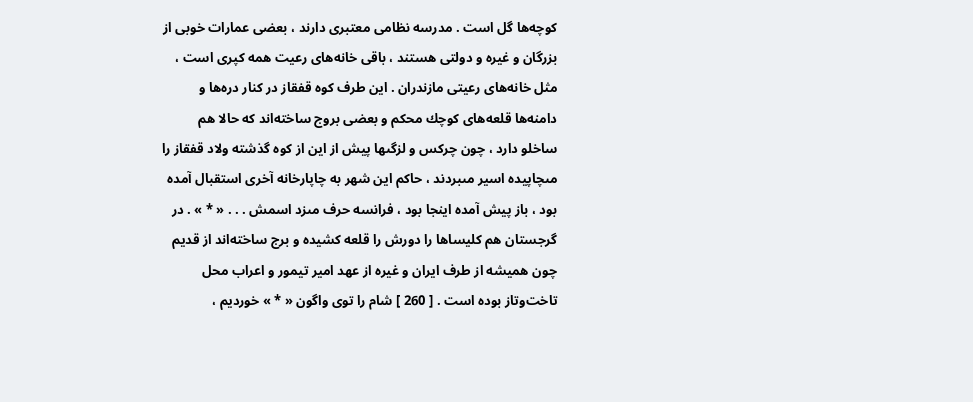كوچه‌ها گل است . مدرسه نظامى معتبرى دارند ، بعضى عمارات خوبى از بزرگان و غيره و دولتى هستند ، باقى خانه‌هاى رعيت همه كپرى است ، مثل خانه‌هاى رعيتى مازندران . اين طرف كوه قفقاز در كنار دره‌ها و دامنه‌ها قلعه‌هاى كوچك محكم و بعضى بروج ساخته‌اند كه حالا هم ساخلو دارد ، چون چركس و لزگىها پيش از اين از كوه گذشته ولاد قفقاز را مىچاپيده اسير مىبردند ، حاكم اين شهر به چاپارخانه آخرى استقبال آمده بود ، باز پيش آمده اينجا بود ، فرانسه حرف مىزد اسمش . . . « * » . در گرجستان هم كليساها را دورش را قلعه كشيده و برج ساخته‌اند از قديم چون هميشه از طرف ايران و غيره از عهد امير تيمور و اعراب محل تاخت‌وتاز بوده است . [ 260 ] شام را توى واگون « * » خورديم ،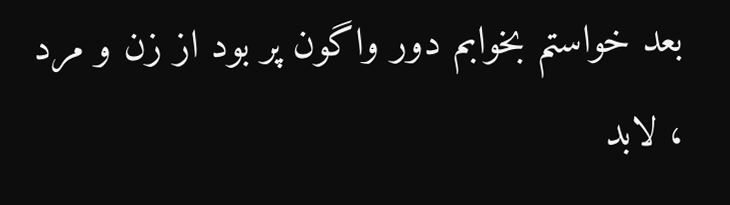بعد خواستم بخوابم دور واگون پر بود از زن و مرد ، لابد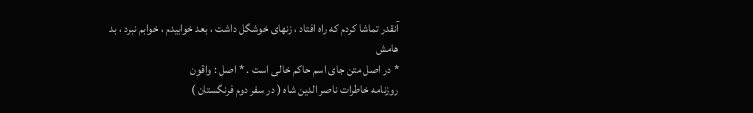آنقدر تماشا كردم كه راه افتاد ، زنهاى خوشگل داشت ، بعد خوابيدم ، خوابم نبرد ، بد
هامش
* در اصل متن جاى اسم حاكم خالى است . * اصل : واقون
روزنامه خاطرات ناصر الدين شاه ( در سفر دوم فرنگستان )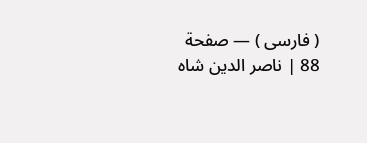( فارسى ) — صفحة 88 | ناصر الدين شاه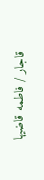قاجار / فاطمه قاضيها